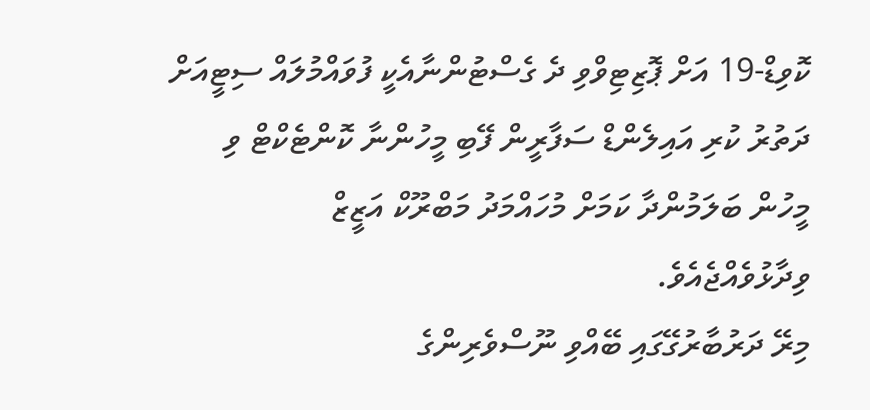ކޮވިޑް-19 އަށް ޕޮޒިޓިވްވި ދެ ގެސްޓުންނާއެކީ ފުވައްމުލައް ސިޓީއަށް ދަތުރު ކުރި އައިލެންޑް ސަފާރީން ފޭބި މީހުންނާ ކޮންޓެކްޓް ވި މީހުން ބަލަމުންދާ ކަމަށް މުހައްމަދު މަބްރޫކް އަޒީޒް ވިދާޅުވެއްޖެއެވެ.
މިރޭ ދަރުބާރުގޭގައި ބޭއްވި ނޫސްވެރިންގެ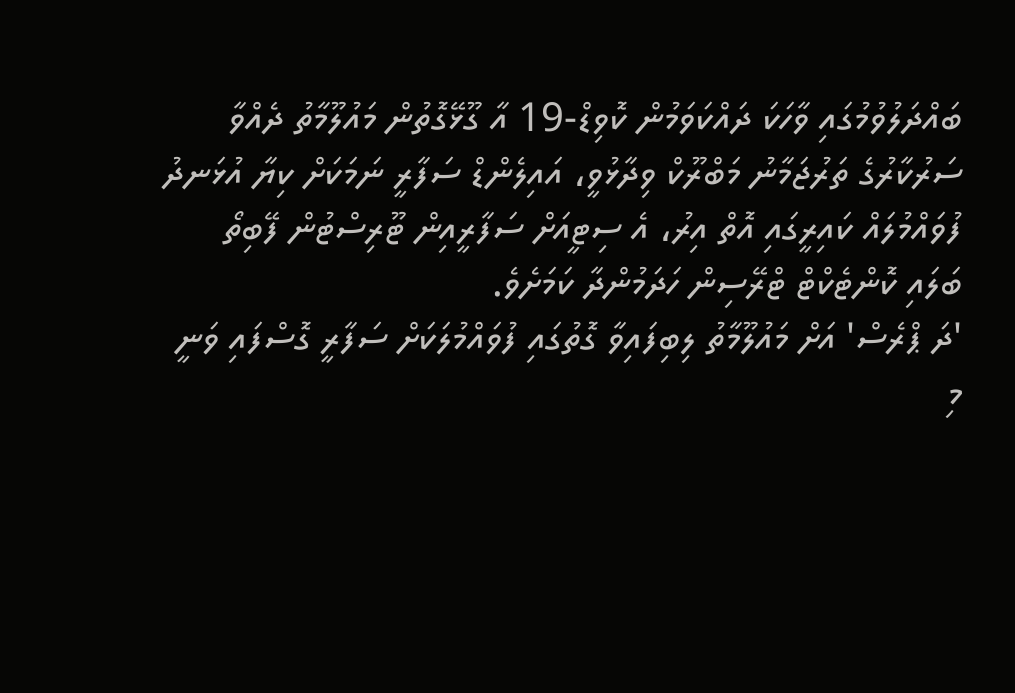ބައްދަލުވުމުގައި ވާހަކަ ދައްކަވަމުން ކޮވިޑް-19 އާ ގޫޅޭގޮތުން މައުލޫމާތު ދެއްވާ ސަރުކާރުގެ ތަރުޖަމާނު މަބްރޫކް ވިދާޅުވީ، އައިލެންޑް ސަފާރީ ނަމަކަށް ކިޔާ އުޅަނދު ފުވައްމުލައް ކައިރީގައި އޮތް އިރު، އެ ސިޓީއަށް ސަފާރީއިން ޓޫރިސްޓުން ފޭބިތޯ ބަލައި ކޮންޓެކްޓް ޓްރޭސިން ހަދަމުންދާ ކަމަށެވެ.
'ދަ ޕްރެސް' އަށް މައުލޫމާތު ލިބިފައިވާ ގޮތުގައި ފުވައްމުލަކަށް ސަފާރީ ގޮސްފައި ވަނީ މި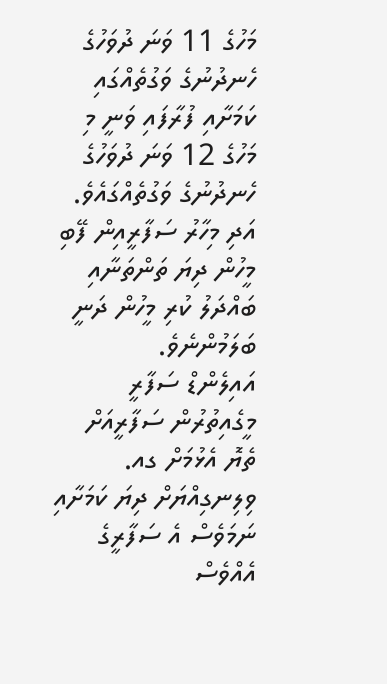މަހުގެ 11 ވަނަ ދުވަހުގެ ހެނދުނުގެ ވަގުތެއްގައި ކަމަށާއި ފުރާފައި ވަނީ މި މަހުގެ 12 ވަނަ ދުވަހުގެ ހެނދުނުގެ ވަގުތެއްގައެވެ. އަދި މިހާރު ސަފާރީއިން ފޭބި މީހުން ދިޔަ ތަންތަނާއި ބައްދަލު ކުރި މީހުން ދަނީ ބަލަމުންނެވެ.
އައިލެންޑް ސަފާރީ
މީގެއިތުރުން ސަފާރީއަށް ތެޔޮ އެޅުމަށް ގއ. ވިލިނގިއްޔަށް ދިޔަ ކަމަށާއި ނަމަވެސް އެ ސަފާރީގެ އެއްވެސް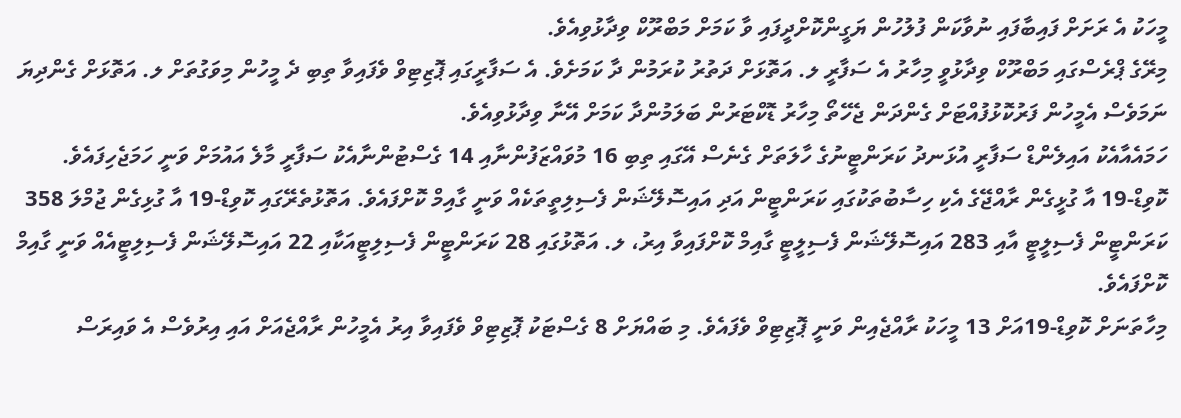މީހަކު އެ ރަށަށް ފައިބާފައި ނުވާކަން ފުލުހުން ޔަގީންކޮށްދީފައި ވާ ކަމަށް މަބްރޫކް ވިދާޅުވިއެވެ.
މިރޭގެ ޕްރެސްގައި މަބްރޫކް ވިދާޅުވީ މިހާރު އެ ސަފާރީ ލ. އަތޮޅަށް ދަތުރު ކުރަމުން ދާ ކަމަށެވެ. އެ ސަފާރީގައި ޕޮޒިޓިވް ވެފައިވާ ތިބި ދެ މީހުން މިވަގުތަށް ލ. އަތޮޅަށް ގެންދިޔަ ނަމަވެސް އެމީހުން ފަރުކޮޅުފުއްޓަށް ގެންދަން ޖެހޭތޯ މިހާރު ޑޮކްޓަރުން ބަލަމުންދާ ކަމަށް އޭނާ ވިދާޅުވިއެވެ.
ހަމައެއާއެކު އައިލެންޑް ސަފާރީ އުޅަނދު ކަރަންޓީނުގެ ހާލަތަށް ގެނެސް އޭގައި ތިބި 16 މުވައްޒަފުންނާއި 14 ގެސްޓުންނާއެކު ސަފާރީ މާލެ އައުމަށް ވަނީ ހަމަޖެހިފައެވެ.
ކޮވިޑް-19 އާ ގުޅީގެން ރާއްޖޭގެ އެކި ހިސާބުތަކުގައި ކަރަންޓީން އަދި އައިސޮލޭޝަން ފެސިލިތީތަކެއް ވަނީ ގާއިމް ކޮށްފައެވެ. އަތޮޅުތެރޭގައި ކޮވިޑް-19 އާ ގުޅިގެން ޖުމްލަ 358 ކަރަންޓީން ފެސިލީޓީ އާއި 283 އައިސޮލޭޝަން ފެސިލީޓީ ގާއިމް ކޮށްފައިވާ އިރު، ލ. އަތޮޅުގައި 28 ކަރަންޓީން ފެސިލިޓީއަކާއި 22 އައިސޮލޭޝަން ފެސިލިޓީއެއް ވަނީ ގާއިމް ކޮށްފައެވެ.
މިހާތަނަށް ކޮވިޑް-19އަށް 13 މީހަކު ރާއްޖެއިން ވަނީ ޕޮޒިޓިވް ވެފައެވެ. މި ބައްޔަށް 8 ގެސްޓަކު ޕޮޒިޓިވް ވެފައިވާ އިރު އެމީހުން ރާއްޖެއަށް އައި އިރުވެސް އެ ވައިރަސް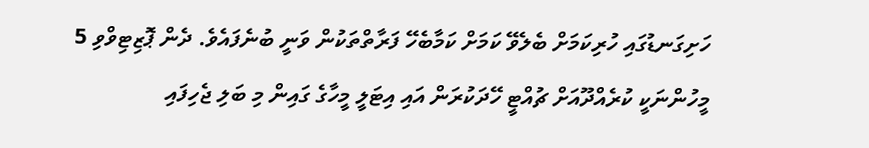ހަށިގަނޑުގައި ހުރިކަމަށް ބެލެވޭ ކަމަށް ކަމާބެހޭ ފަރާތްތަކުން ވަނީ ބުނެފައެވެ. ދެން ޕޮޒިޓިވްވި 5 މީހުންނަކީ ކުރެއްދޫއަށް ޗުއްޓީ ހޭދަކުރަން އައި އިޓަލީ މީހާގެ ގައިން މި ބަލި ޖެހިފައި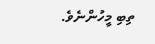ތިބި މީހުންނެވެ.